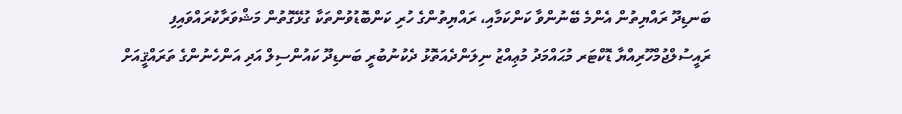ބަނޑިދޫ ރައްޔިތުން އެންމެ ބޭނުންވާ ކަންކަމާއި، ރައްޔިތުންގެ ހުރި ކަންބޮޑުވުންތަކާ ގުޅޭގޮތުން މަޝްވަރާކުރައްވައިފި
ރައީސުލްޖުމްހޫރިއްޔާ ޑޮކްޓަރ މުޙައްމަދު މުޢިއްޒު ނިލަންދެއަތޮޅު ދެކުނުބުރީ ބަނޑިދޫ ކައުންސިލް އަދި އަންހެނުންގެ ތަރައްޤީއަށް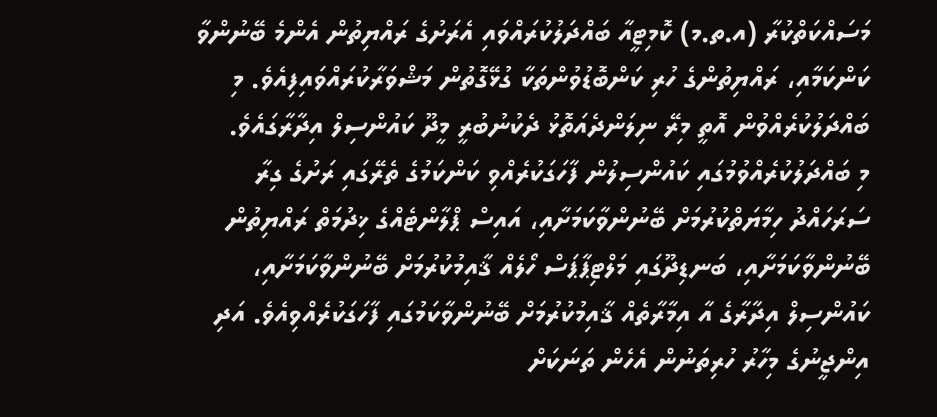މަސައްކަތްކުރާ (އ.ތ.މ) ކޮމިޓީއާ ބައްދަލުކުރައްވައި އެރަށުގެ ރައްޔިތުން އެންމެ ބޭނުންވާ ކަންކަމާއި، ރައްޔިތުންގެ ހުރި ކަންބޮޑުވުންތަކާ ގުޅޭގޮތުން މަޝްވަރާކުރައްވައިފިއެވެ. މި ބައްދަލުކުރެއްވުން އޮތީ މިރޭ ނިލަންދެއަތޮޅު ދެކުނުބުރީ މީދޫ ކައުންސިލް އިދާރާގައެވެ.
މި ބައްދަލުކުރެއްވުމުގައި ކައުންސިލުން ފާހަގަކުރެއްވި ކަންކަމުގެ ތެރޭގައި ރަށުގެ ގިރާ ސަރަހައްދު ހިމާޔަތްކުރުމަށް ބޭނުންވާކަމަށާއި، އައިސް ޕްލާންޓެއްގެ ޚިދުމަތް ރައްޔިތުން ބޭނުންވާކަމަށާއި، ބަނޑިދޫގައި މަލްޓިޕާޕަސް ހޯލެއް ޤާއިމުކުރުމަށް ބޭނުންވާކަމަށާއި، ކައުންސިލް އިދާރާގެ އާ އިމާރާތެއް ޤާއިމުކުރުމަށް ބޭނުންވާކަމުގައި ފާހަގަކުރެއްވިއެވެ. އަދި އިންޖީނުގެ މިހާރު ހުރިތަނުން އެހެން ތަނަކަށް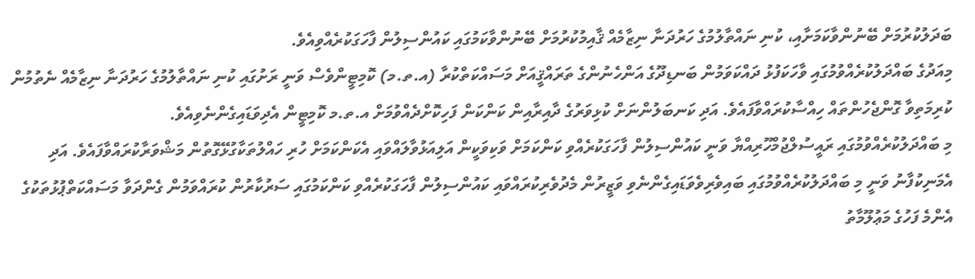ބަދަލުކުރުމަށް ބޭނުންވާކަމަށާއި، ކުނި ނައްތާލުމުގެ ހަރުދަނާ ނިޒާމެއް ޤާއިމުކުރުމަށް ބޭނުންވާކަމުގައި ކައުންސިލުން ފާހަގަކުރެއްވިއެވެ.
މިއަދުގެ ބައްދަލުކުރެއްވުމުގައި ވާހަކަފުޅު ދައްކަވަމުން ބަނޑިދޫގެ އަންހެނުންގެ ތަރައްޤީއަށް މަސައްކަތްކުރާ (އ.ތ.މ) ކޮމިޓީންވެސް ވަނީ ރަށުގައި ކުނި ނައްތާލުމުގެ ހަރުދަނާ ނިޒާމެއް ނެތުމުން ކުރިމަތިވާ ގޮންޖެހުންތައް ހިއްސާކުރައްވާފައެވެ. އަދި ކަނބަލުންނަށް ކުޅިވަރުގެ ދާއިރާއިން ކަންކަން ފަހިކޮށްދެއްވުމަށް އ.ތ.މ ކޮމިޓީން އެދިވަޑައިގެންނެވިއެވެ.
މި ބައްދަލުކުރެއްވުމުގައި ރައީސުލްޖުމްހޫރިއްޔާ ވަނީ ކައުންސިލުން ފާހަގަކުރެއްވި ކަންކަމަށް ވަކިވަކީން އަލިއަޅުވާލައްވައި އެކަންކަމަށް ހުރި ހައްލުތަކާގުޅޭގޮތުން މަޝްވަރާކުރައްވާފައެވެ. އަދި އެމަނިކުފާނު ވަނީ މި ބައްދަލުކުރެއްވުމުގައި ބައިވެރިވެވަޑައިގެންނެވި ވަޒީރުން މެދުވެރިކުރައްވައި ކައުންސިލުން ފާހަގަކުރެއްވި ކަންކަމުގައި ސަރުކާރުން ކުރައްވަމުން ގެންދަވާ މަސައްކަތްޕުޅުތަކުގެ އެންމެ ފަހުގެ މަޢުލޫމާތު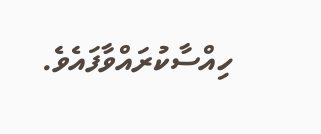ހިއްސާކުރައްވާފައެވެ.